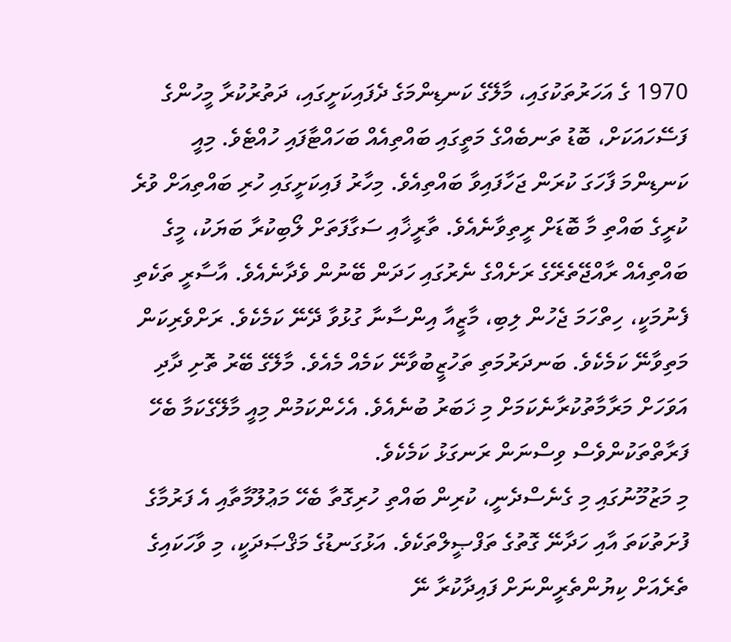1970 ގެ އަހަރުތަކުގައި، މާލޭގެ ކަނޑިންމަގެ ދެފައިކަށީގައި، ދަތުރުކުރާ މީހުންގެ ފަސޭހައަކަށް، ބޮޑު ތަނބެއްގެ މަތީގައި ބައްތިއެއް ބަހައްޓާފައި ހުއްޓެވެ. މިއީ ކަނޑިންމަ ފާހަގަ ކުރަން ޖަހާފައިވާ ބައްތިއެވެ. މިހާރު ފައިކަށީގައި ހުރި ބައްތިއަށް ވުރެ ކުރީގެ ބައްތި މާ ބޮޑަށް ރީތިވާނެއެވެ. ތާރީޚާއި ސަގާފަތަށް ލޯބިކުރާ ބަޔަކު، މީގެ ބައްތިއެއް ރާއްޖޭތެރޭގެ ރަށެއްގެ ނެރުގައި ހަދަން ބޭނުން ވެދާނެއެވެ. އާސާރީ ތަކެތި ފެނުމަކީ، ހިތްހަމަ ޖެހުން ލިބި، މާޒީއާ އިންސާނާ ގުޅުވާ ދޭނޭ ކަމެކެވެ. ރަށްވެރިކަން މަތިވާނޭ ކަމެކެވެ. ބަނދަރުމަތި ތަހުޒީބުވާނޭ ކަމެއް މެއެވެ. މާލޭގެ ބޭރު ތޮށި ދާދި އަވަހަށް މަރާމާތުކުރާނެކަމަށް މި ޚަބަރު ބުނެއެވެ. އެހެންކަމުން މިއީ މާލޭގެކަމާ ބެހޭ ފަރާތްތަކުންވެސް ވިސްނަން ރަނގަޅު ކަމެކެވެ.
މި މަޒުމޫނުގައި މި ގެނެސްދެނީ، ކުރިން ބައްތި ހުރިގޮތާ ބެހޭ މަޢުލޫމާތާއި އެ ފަރުމާގެ ފުށަތުކަތަ އާއި ހަދާނޭ ގޮތުގެ ތަފްޞީލްތަކެވެ. އަޅުގަނޑުގެ މަޤްޞަދަކީ، މި ވާހަކައިގެ ތެރެއަށް ކިޔުންތެރީންނަށް ފައިދާކުރާ ނޭ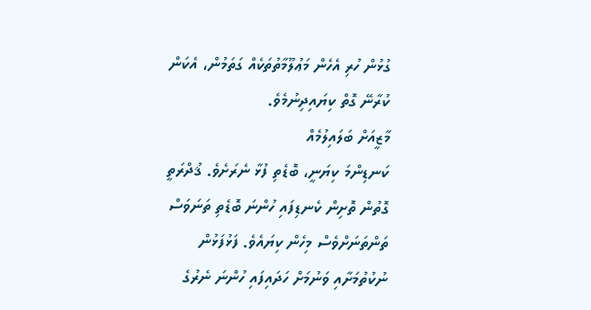ގުޅުން ހުރި އެހެން މަޢުލޫމާތުތަކެއް ގަތަމުން، އެކަން ކުރާނޭ ގޮތް ކިޔައިދިނުމެވެ.
މާޒީއަށް ބަލައިލުމެއް
ކަނޑިންމަ ކިޔަނީ، ބޮޑެތި ފުޅާ ނެރަށެވެ. ޤުދްރަތީ ގޮތުން ތޮށިން ކެނޑިފައި ހުންނަ ބޮޑެތި ތަނަވަސް ތަންތަނަށްވެސް މިހެން ކިޔައެވެ. ފަޅުފަޅުން ނުކުތުމަށާއި ވަނުމަށް ހަދައިފައި ހުންނަ ނެރުގެ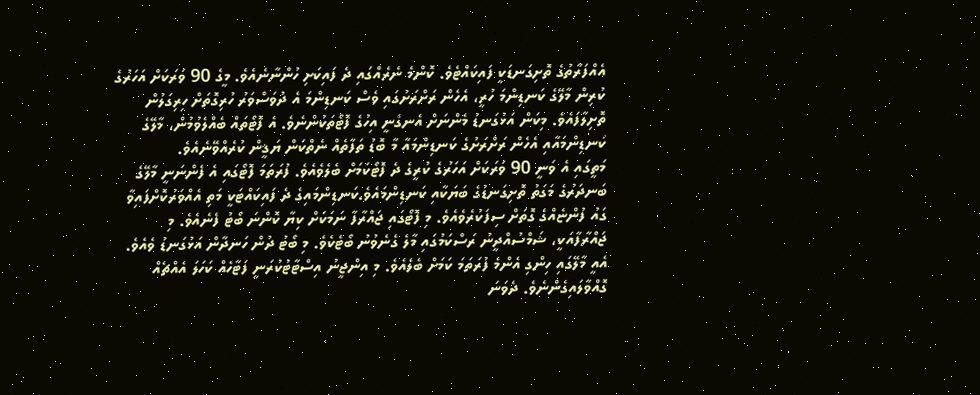އެއްފަރާތުގެ ތޮށިގަނޑަކީ ފައިކައްޓެވެ. ކޮންމެ ނެރެއްގައި ދެ ފައިކަށި ހުންނާނެއެވެ. މީގެ 90 ވަރަކަށް އަހަރުގެ ކުރިން މާލޭގެ ކަނޑިންމަ ހުރީ، އެހެން ރަށްރަށުގައި ވެސް ކަނޑިންމަ އެ ދުވަސްވަރު ހުރިގޮތަށް ހިރިގަލުން ތޮށިލާފައެވެ. މިކަން އަޅުގަނޑު މެންނަށް އެނގެނީ އިހުގެ ފޮޓޯތަކުންނެވެ. އެ ފޮޓޯތައް ބެއްލެވުމުން، މާލޭގެ ކަނޑިންމައާއި އެހެން ރަށްރަށުގެ ކަނޑިންމައާ މާ ބޮޑު ތަފާތެއް ނެތްކަން ޔަޤީން ކުރެއްވޭނެއެވެ.
މަތީގައި އެ ވަނީ 90 ވަރަކަށް އަހަރުގެ ކުރީގެ ދެ ފޮޓޯކަމަށް ބެލެވެއެވެ. ފުރަތަމަ ފޮޓޯގައި އެ ފެންނަނީ މާލޭގެ ބަނދަރުގެ މަގަތު ތޮށިގަނޑުގެ ބަޔަކާއި ކަނޑިންމައެވެ.ކަނޑިންމައިގެ ދެ ފައިކައްޓަކީ މަތި އެއްވަރުކޮށްފައިވާ ގައު ފުންޏެއްގެ ގޮތަށް ސިފަކުރެވެއެވެ. މި ފޮޓޯގައި ޖައްރާފާ ނަމަކަށް ކިޔާ ކޮންނަ ބޯޓު ފެނެއެވެ. މި ޖައްރާފާއަކީ، ޝަމްސުއްދީނު ރަސްކަމުގައި މާލެ ގެނެވުނު ބޯޓެކެވެ. މި ބޯޓު ދުން ހަނދާން އަޅުގަނޑު ވެއެވެ. އެއީ މާލޭގައި ހިންގި އެންމެ ފުރަތަމަ ކަމަށް ބެލެއެވެ. މި އިންޖީނު އިސްޓާޓުކުރަނީ ފަޓާހެއް ކަހަލަ އެއްޗެއް ގޮއްވާލައިގެންނެވެ. ދެވަނަ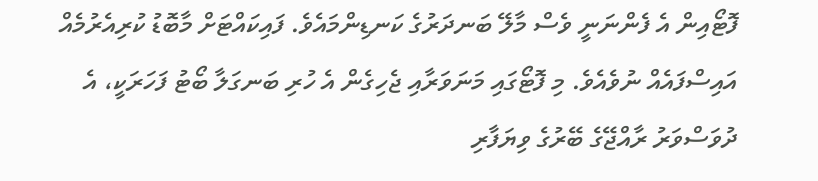ފޮޓޯއިން އެ ފެންނަނީ ވެސް މާލޭ ބަނދަރުގެ ކަނޑިންމައެވެ. ފައިކައްޓަށް މާބޮޑު ކުރިއެރުމެއް އައިސްފައެއް ނުވެއެވެ. މި ފޮޓޯގައި މަނަވަރާއި ޖެހިގެން އެ ހުރި ބަނގަލާ ބޯޓު ފަހަރަކީ، އެ ދުވަސްވަރު ރާއްޖޭގެ ބޭރުގެ ވިޔަފާރި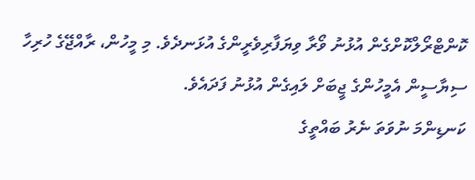ކޮންޓްރޯލްކޮށްގެން އުޅުނު ވޯރާ ވިޔަފާރިވެރީންގެ އުޅަނދެވެ. މި މީހުން، ރާއްޖޭގެ ހުރިހާ ސިޔާސީން އެމީހުންގެ ޖީބަށް ލައިގެން އުޅުނު ފަދައެވެ.
ކަނޑިންމަ ނުވަތަ ނެރު ބައްތީގެ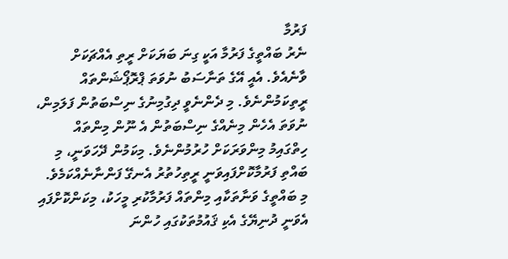ފަރުމާ
ނެރު ބައްތީގެ ފަރުމާ އަކީ ގިނަ ބަޔަކަށް ރީތި އެއްޗަކަށް ވާނެއެވެ. އެއީ އޭގެ ތަނާސަބު ނުވަތަ ޕްރޮޕޯޝަންތައް ރީތިކަމުންނެވެ. މި ދެންނެވީ ދިގުމިނުގެ ނިސްބަތުން ފަލަމިން، ނުވަތަ އެހެން މިނެއްގެ ނިސްބަތުން އެ ނޫން މިންތައް ހިތްގައިމު މިންވަރަކަށް ހުރުމުންނެވެ. މިކަމުން ދޭހަވަނީ، މި ބައްތި ފަރުމާކޮށްފައިވަނީ ރީތިހުތުރު އެނގޭ ފަންނާނެއްކަމެވެ. މި ބައްތީގެ ވަނާތަކާއި މިންތައް ފަރުމާކުރި މީހަކު، މިކަންކޮށްފައި އެވަނީ ދުނިޔޭގެ އެކި ޤައުމުތަކުގައި ހުންނަ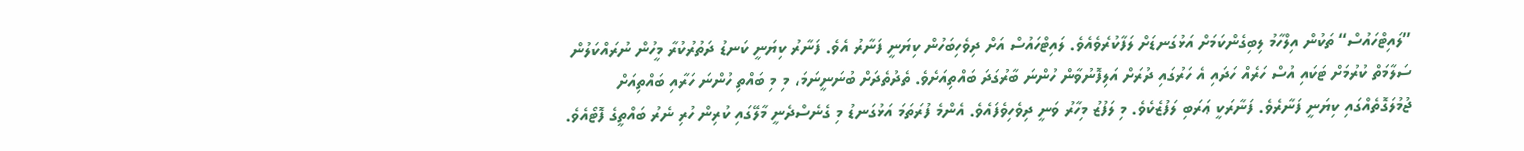”ލައިޓްހައުސް“ ތަކުން އިލްހާމު ލިބިގެންކަމަށް އަޅުގަނޑަށް ލަފާކުރެވެއެވެ. ލައިޓްހައުސް އަށް ދިވެހިބަހުން ކިޔަނީ ފަނާރު އެވެ. ފަނާރު ކިޔަނީ ކަނޑު ދަތުރުކުރާ މީހުން ނުރައްކަލުން ސަލާމަތް ކުރުމަށް ޓަކައި އުސް ހަރެއް ހަދައި އެ ހަރުގައި ދުރަށް އަލިފޮނުވާން ހުންނަ ބާރުގަދަ ބައްތިއަށެވެ. ތެދުތެދަށް ބުނަނީނަމަ، މި މި ބައްތި ހުންނަ ހަރާއި ބައްތިއަށް ޖުމުލަގޮތެއްގައި ކިޔަނީ ފަނާރެވެ. ފަނާރަކީ ޢަރަބި ލަފުޒެކެވެ. މި ލަފުޒު މިހާރު ވަނީ ދިވެހިވެފައެވެ. އެންމެ ފުރަތަމަ އަޅުގަނޑު މި ގެނެސްދެނީ މާލޭގައި ކުރިން ހުރި ނެރު ބައްތީގެ ފޮޓޯއެވެ.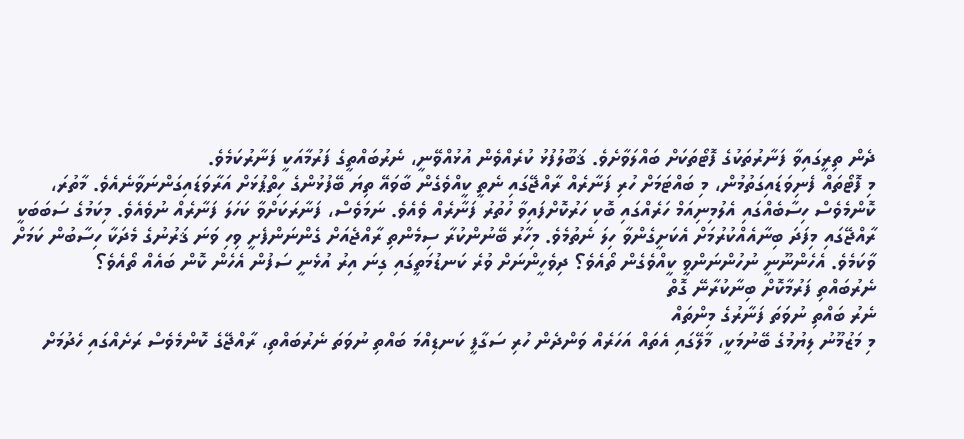ދެން ތިރީގައިވާ ފަނާރުތަކުގެ ފޮޓޯތަކަށް ބައްލަވާށެވެ. ޤަބޫލުފުޅު ކުރެއްވެން އުޅުއްވޭނީ، ނެރުބައްތީގެ ފަރުމާއަކީ ފަނާރުކަމެވެ.
މި ފޮޓޯތައް ފެނިވަޑައިގަތުމުން، މި ބައްޓަމަށް ހުރި ފަނާރެއް ރާއްޖޭގައި ނެތީ ކީއްވެގެން ބާވައޭ ތިޔަ ބޭފުޅުންގެ ހިތްޕުޅަށް އަރާވަޑައިގަންނަވާނެއެވެ. މާތުރަ، ކޮންމެވެސް ހިސާބެއްގައި އެލުމިނިއަމް ހަރެއްގައި ބޮކި ހަރުކޮށްފައިވާ ހުތުރު ފަނާރެއް ވެއެވެ. ނަމަވެސް، ފަނާރަކަށްވާ ކަހަލަ ފަނާރެއް ނުވެއެވެ. މިކަމުގެ ސަބަބަކީ ރާއްޖޭގައި މިފަދަ ބިނާއެއްކުރުމަށް އެކަށީގެންވާ ހިލަ ނެތުމެވެ. މިހާރު ބޭނުންކުރާ ސިމެންތި ރާއްޖެއަށް ގެންނަންފެށީ ވިހި ވަނަ ޤަރުނުގެ މެދަކާ ހިސާބުން ކަމަށް ވާކަމެވެ. އެހެންނޫނީ ނުހުންނަންވީ ކީއްވެގެން ތޯއެވެ؟ ދިވެހީންނަށް ވުރެ ކަނޑުމަތީގައި ގިނަ އިރު އުޅެނީ ސަފުން އެހެން ކޮން ބައެއް ތޯއެވެ؟
ނެރުބައްތި ފަރުމާކޮށް ބިނާކުރާނޭ ގޮތް
ނެރު ބައްތި ނުވަތަ ފަނާރުގެ މިންތައް
މި މަޒުމޫނު ލިޔުމުގެ ބޭނުމަކީ، މާލޭގައި އެތައް އަހަރެއް ވަންދެން ހުރި ސަގާފީ ކަނޑިއްމަ ބައްތި ނުވަތަ ނެރުބައްތި، ރާއްޖޭގެ ކޮންމެވެސް ރަށެއްގައި ހެދުމަށް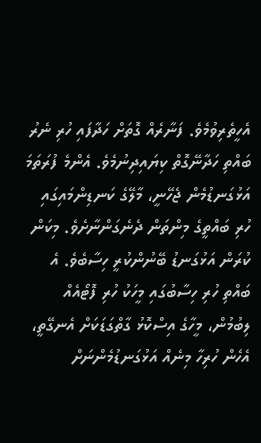އެހީތެރިވުމެވެ. ފަނާރެއް ގޮތަށް ހަދާފައި ހުރި ނެރު ބައްތި ހަދާނޭގޮތް ކިޔައިދިނުމެވެ. އެންމެ ފުރަތަމަ އަޅުގަނޑުމެން ޖެހޭނީ، މާލޭގެ ކަނޑިންމައިގައި ހުރި ބައްތީގެ މިންތަން ދެނެގަންނާށެވެ. މިކަން ކުރަން އަޅުގަނޑު ބޭނުންކުރީ ހިސާބެވެ. އެ ބައްތި ހުރި ހިސާބުގައި މީހަކު ހުރި ފޮޓޯއެއް ލިބުމުން، މީހާގެ އިސްކޮޅު ގާތްގަޑަކަށް އެނގޭތީ، އެހެން ހުރިހާ މިނެއް އަޅުގަނޑުމެންނަށް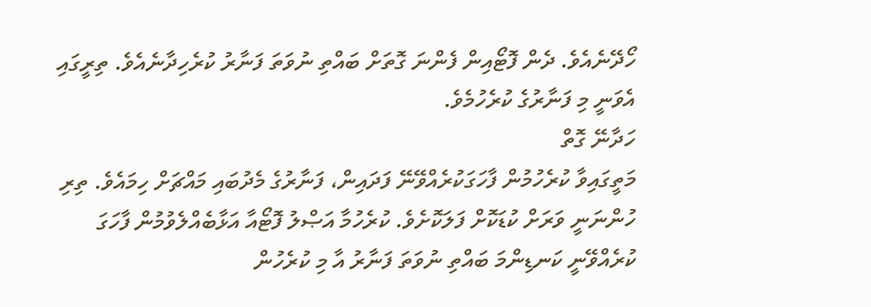ހޯދޭނެއެވެ. ދެން ފޮޓޯއިން ފެންނަ ގޮތަށް ބައްތި ނުވަތަ ފަނާރު ކުރެހިދާނެއެވެ. ތިރީގައި އެވަނީ މި ފަނާރުގެ ކުރެހުމެވެ.
ހަދާނޭ ގޮތް
މަތީގައިވާ ކުރެހުމުން ފާހަގަކުރެއްވޭނޭ ފަދައިން، ފަނާރުގެ މެދުބައި މައްޗަށް ހިމައެވެ. ތިރި ހުންނަނީ ވަރަށް ކުޑަކޮށް ފަލަކޮށެވެ. ކުރެހުމާ އަޞްލު ފޮޓޯއާ އަޅާބެއްލެވުމުން ފާހަގަ ކުރެއްވޭނީ ކަނޑިންމަ ބައްތި ނުވަތަ ފަނާރު އާ މި ކުރެހުން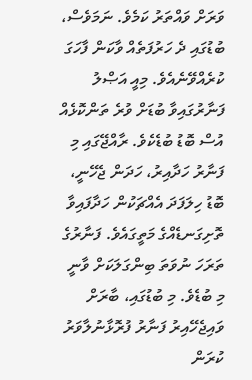ވަރަށް ވައްތަރު ކަމެވެ. ނަމަވެސް، ބުޑުގައި ދެ ހަރުފަތެއް ވާކަން ފާހަގަ ކުރެއްވޭނެއެވެ. މިއީ އަޞްލު ފަނާރުގައިވާ ބުޑަށް ވުރެ ތަންކޮޅެއް އުސް ބޮޑު ބުޑެކެވެ. ރާއްޖޭގައި މި ފަނާރު ހަދާއިރު، ހަދަން ޖެހޭނީ، ބޮޑު ހިލަފަދަ އެއްޗަކުން ހަދާފައިވާ ތޮށިގަނޑެއްގެ މަތީގައެވެ. ފަނާރުގެ ތަރަހަ ނުވަތަ ބިންގަލަކަށް ވާނީ މި ބުޑެވެ. މި ބުޑުގައި، ބާރަށް ވައިޖެހޭއިރު ފަނާރު ފުރޮޅާނުލާވަރު ކުރަން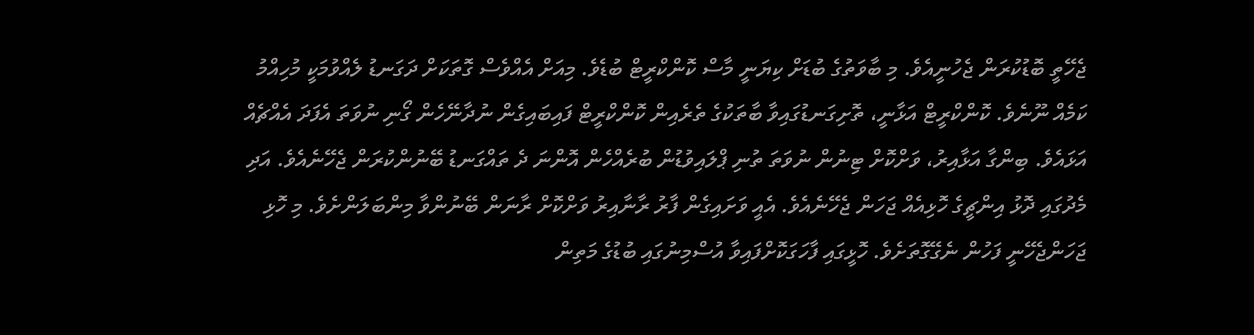ޖެހޭތީ ބޮޑުކުރަން ޖެހުނީއެވެ. މި ބާވަތުގެ ބުޑަށް ކިޔަނީ މާސް ކޮންކްރީޓް ބުޑެވެ. މިއަށް އެއްވެސް ގޮތަކަށް ދަގަނޑު ލެއްވުމަކީ މުހިއްމު ކަމެއް ނޫނެވެ. ކޮންކްރީޓް އަޅާނީ، ތޮށިގަނޑުގައިވާ ބާތަކުގެ ތެރެއިން ކޮންކްރީޓް ފައިބައިގެން ނުދާނޭހެން ގޯނި ނުވަތަ އެފަދަ އެއްޗެއް އަޅައެވެ. ބިންގާ އަޅާއިރު، ވަށްކޮށް ޓިނުން ނުވަތަ ތުނި ޕްލައިވުޑުން ބުރެއްހެން އޮންނަ ދެ ތައްގަނޑު ބޭނުންކުރަން ޖެހޭނެއެވެ. އަދި މެދުގައި ދޮޅު އިންޗީގެ ހޮޅިއެއް ޖަހަން ޖެހޭނެއެވެ. އެއީ ވަށައިގެން ފާރު ރާނާއިރު ވަށްކޮށް ރާނަން ބޭނުންވާ މިންބަލަންށެވެ. މި ހޮޅި ޖަހަންޖެހޭނީ ފަހުން ނެގޭގޮތަށެވެ. ހޮޅީގައި ފާހަގަކޮށްފައިވާ އުސްމިނުގައި ބުޑުގެ މަތިން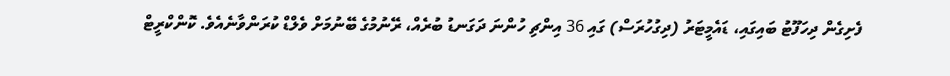ފެށިގެން ދިހަފޫޓު ބައިގައި، ޑައެމީޓަރު (ދިގުހުރަސް) ގައި 36 އިންޗި ހުންނަ ދަގަނޑު ބުރެއް، ރޭނުމުގެ ބޭނުމަށް ވެލްޑް ކުރަންވާނެއެވެ. ކޮންކްރީޓް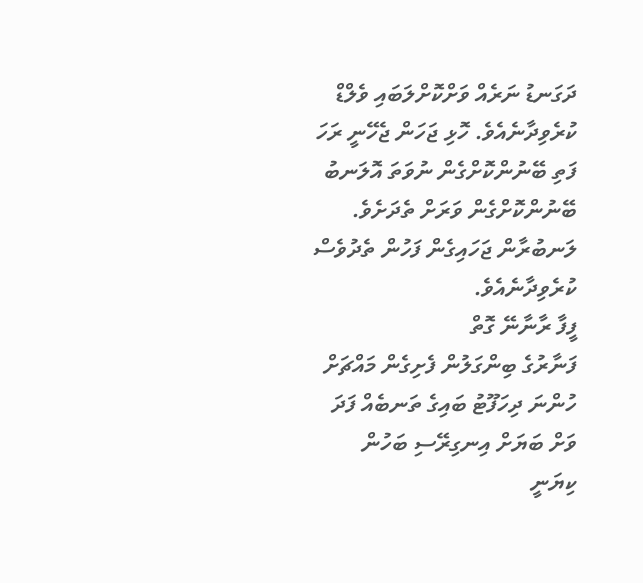ދަގަނޑު ނަރެއް ވަށްކޮށްލަބައި ވެލްޑް ކުރެވިދާނެއެވެ. ހޮޅި ޖަހަން ޖެހޭނީ ރަހަ ފަތި ބޭނުންކޮށްގެން ނުވަތަ އޮލަނބު ބޭނުންކޮށްގެން ވަރަށް ތެދަށެވެ. ލަނބުރާން ޖަހައިގެން ފަހުން ތެދުވެސް ކުރެވިދާނެއެވެ.
ފީފާ ރާނާނޭ ގޮތް
ފަނާރުގެ ބިންގަލުން ފެށިގެން މައްޗަށް ހުންނަ ދިހަފޫޓު ބައިގެ ތަނބެއް ފަދަ ވަށް ބަޔަށް އިނގިރޭސި ބަހުން ކިޔަނީ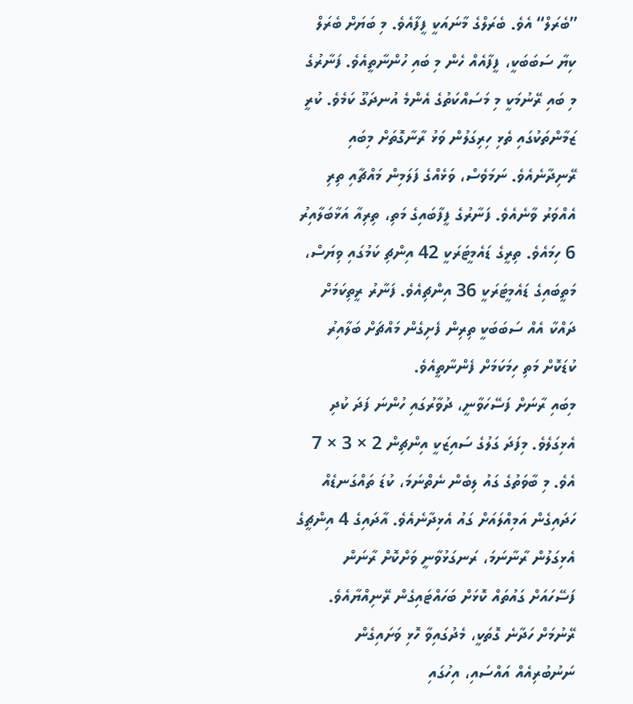”ބެރަލް“ އެވެ. ބެރަލްގެ މާނައަކީ ފީފާއެވެ. މި ބަޔަށް ބެރަލް ކިޔާ ސަބަބަކީ، ފީފާއެއް ހެން މި ބައި ހުންނާތީއެވެ. ފަނާރުގެ މި ބައި ރޭނުމަކީ މި މަސައްކަތުގެ އެންމެ އުނދަގޫ ކަމެވެ. ކުރީ ޒަމާންތަކުގައި ތެޅި ހިރިގަލުން ވަޅު ރާނާގޮތަށް މިބައި ރޭނިދާނެއެވެ. ނަމަވެސް، ވަޅެއްގެ ފަލަމިން މައްޗާއި ތިރި އެއްވަރު ވާނެއެވެ. ފަނާރުގެ ފީފާބައިގެ މަތި، ތިރިއާ އަޅާބަލާއިރު 6 ހިމައެވެ. ތިރީގެ ޑައެމީޓަރަކީ 42 އިންޗި ކަމުގައި ވިޔަސް، މަތީބައިގެ ޑައެމީޓަރަކީ 36 އިންޗިއެވެ. ފަނާރު ރީތިކަމަށް ދައްކާ އެއް ސަބަބަކީ ތިރިން ފެށިގެން މައްޗަށް ބަލާއިރު ކުޑަކޮށް މަތި ހިމަކަމަށް ފެންނާތީއެވެ.
މިބައި ރާނަށް ފަސޭހަވާނީ، ދުވާރުގައި ހުންނަ ފަދަ ކުދި އެޅިގަލެވެ. މިފަދަ ގަލުގެ ސައިޒަކީ އިންޗިން 2 × 3 × 7 އެވެ. މި ބާވަތުގެ ގައު ލިބެން ނެތްނަމަ، ކުޑަ ތައްގަނޑެއް ހަދައިގެން އަމިއްލައަށް ގައު އެޅިދާނެއެވެ. އާދައިގެ 4 އިންޗީގެ އެޅިގަލުން ރާނާނަމަ، ރަނގަޅުވާނީ ވަށްކޮށް ރާނަން ފަސޭހައަށް ގައުތައް ކޮޅަށް ބަހައްޓައިގެން ރޭނިއްޔާއެވެ. ރޭނުމަށް ހަދާނެ ގޮތަކީ، މެދުގައިވާ ހޮޅި ވަށައިގެން ނަނުބުރިއެއް އައްސައި، އިހުގައި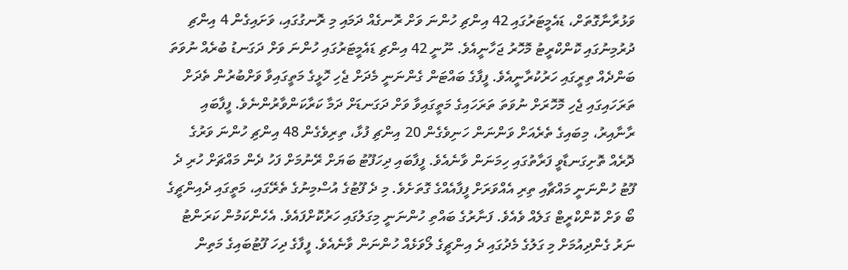ވަޅުރާނާގޮތަށް، ޑައެމީޓަރުގައި 42 އިންޗި ހުންނަ ވަށް ރޮނގެއް ދަމައި މި ރޮނގުގައި، ވަށައިގެން 4 އިންޗި ދުރުމިނުގައި ކޮންކްރީޓު މޮހޮރު ޖަހާނީއެވެ. ނޫނީ 42 އިންޗި ޑައެމީޓަރުގައި ހުންނަ ވަށް ދަގަނޑު ބުރެއް ނުވަތަ ބަންދެއް ތިރީގައި ހަރުކުރާނީއެވެ. ފީފާގެ ބައްޓަން ގެންނަނީ މެދަށް ޖެހި ހޮޅީގެ މަތީގައިވާ ވަށްބުރުން ތެދަށް ތަރަހައިގައި ޖެހި މޮހޮރަށް ނުވަތަ ތަރަހައިގެ މަތީގައިވާ ވަށް ދަގަނޑަށް ދަމާ ކަރާކަންވާރުންނެވެ. ފީފާބައި ރާނާއިރު، މިބައިގެ ތެރެއަށް ވަންނަން ހަނިވެގެން 20 އިންޗި ފުޅާ، ތިރިވެގެން 48 އިންޗި ހުންނަ ވަރުގެ ދޮރެއް ތޮށިގަނޑާވީ ފަރާތުގައި ހިމަނަން ވާނެއެވެ. ފީފާބައި ދިހަފޫޓު ބަޔަށް ރޭނުމަށް ފަހު ދެން މައްޗަށް ހުރި ދެ ފޫޓު ހުންނަނީ މައްޗާއި ތިރި އެއްވަރަށް ފީފާއެއްގެ ގޮތަށެވެ. މި ދެ ފޫޓުގެ އުސްމިނުގެ ތެރޭގައި، މަތީގައި ދެއިންޗީގެ ބޯ ވަށް ކޮންކްރީޓް ގަލެއް ވެއެވެ. ފަނާރުގެ ބައްތި ހުންނަނީ މިގަލުގައި ހަރުކޮށްފައެވެ. އެހެންކަމުން ކަރަންޓު ނަރު ގެންދިއުމަށް މި ގަލުގެ މެދުގައި ދެ އިންޗީގެ ލޯވަޅެއް ހުންނަން ވާނެއެވެ. ފީފާގެ ދިހަ ފޫޓުބައިގެ މަތިން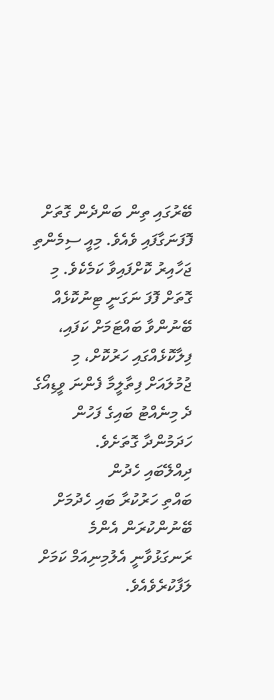ބޭރުގައި ތިން ބަންދެން ގޮތަށް ފޮފަނަގާފައި ވެއެވެ. މިއީ ސިމެންތި ޖަހާއިރު ކޮށްފައިވާ ކަމެކެވެ. މި ގޮތަށް ފޮފަ ނަގަނީ ޓިނުކޮޅެއް ބޭނުންވާ ބައްޓަމަށް ކަފައި، ފިލާކޮޅެއްގައި ހަރުކޮށް، މި ޖުމުލައަށް ފިތާލީމާ ފެންނަ ވީޑިއޯގެ ދެ މިނެއްޓު ބައިގެ ފަހުން ހަދަމުންދާ ގޮތަށެވެ.
ދިއްލޭބައި ހެދުން
ބައްތި ހަރުކުރާ ބައި ހެދުމަށް ބޭނުންކުރަން އެންމެ ރަނގަޅުވާނީ އެލުމިނިއަމް ކަމަށް ލަފާކުރެވެއެވެ.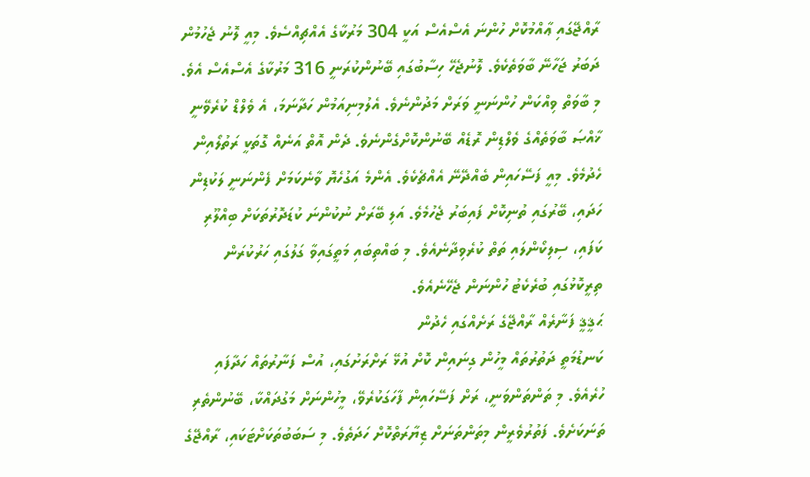ރާއްޖޭގައި ޢާއްމުކޮށް ހުންނަ އެސްއެސް އަކީ 304 މަރުކާގެ އެއްޗިއްސެވެ. މިއީ ލޮނު ޖެހުމުން ދަބަރު ޖަހާނޭ ބާވަތެކެވެ. ލޮނުޖެހޭ ހިސާބުގައި ބޭނުންކުރަނީ 316 މަރުކާގެ އެސްއެސް އެވެ. މި ބާވަތް ވިއްކަން ހުންނަނީ ވަރަށް މަދުންނެވެ. އެލުމިނިއަމުން ހަދާނަމަ، އެ ވެލްޑް ކުރެވޭނީ ޚާއްޞަ ބާވަތެއްގެ ވެލްޑިން ރޮޑެއް ބޭނުންކޮށްގެންނެވެ. ދެން އޮތް އަނެއް ގޮތަކީ ރަތުލޯއިން ހެދުމެވެ. މިއީ ފަސޭހައިން ބެއްދޭނޭ އެއްޗެކެވެ. އެންމެ އަގުހެޔޮ ވާނެކަމަށް ފެންނަނީ ލަކުޑިން ހަދައި، ބޭރުގައި ތުނިކޮށް ފައިބަރު ޖެހުމެވެ. އަލި ބޭރަށް ނުކުންނަ ކުޑަދޮރުތަކަށް ބިއްލޫރި ކަފައި، ސިލިކޯންލައި ތަތް ކުރެވިދާނެއެވެ. މި ބައްތިބައި މަތީގައިވާ ގަލުގައި ހަރުކުރަން ތިރީކޮޅުގައި ބުރެކެޓު ހުންނަން ޖެހޭނެއެވެ.
ޙަޤީޤީ ފަނާރެއް ރާއްޖޭގެ ރަށެއްގައި ހެދުން
ކަނޑުމަތީ ދަތުރުތައް މީހުން ގިނައިން ކޮށް އުޅޭ ރަށްރަށުގައި، އުސް ފަނާރުތައް ހަދާފައި ހުރެއެވެ. މި ތަންތަންވަނީ، ރަށް ފަސޭހައިން ފާހަގަކުރެވޭ، މީހުންނަށް މަގުދައްކާ، ބޭނުންތެރި ތަނަކަށެވެ. ފަތުރުވެރީން މިތަންތަނަށް ޒިޔާރަތްކޮށް ހަދަތެވެ. މި ސަބަބުތަކަށްޓަކައި، ރާއްޖޭގެ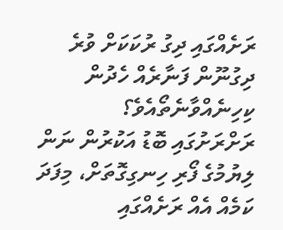ރަށެއްގައި ދިގު ރުކަކަށް ވުރެ ދިގުނޫން ފަނާރެއް ހެދުން ކިހިނެއްވާނެތޯއެވެ؟
ރަށްރަށުގައި ބޮޑު އަކުރުން ނަން ލިޔުމުގެ ފޯރި ހިނގިގޮތަށް، މިފަދަ ކަމެއް އެއް ރަށެއްގައި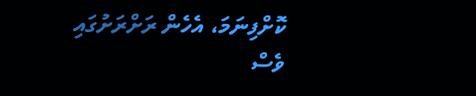ކޮށްފިނަމަ، އެހެން ރަށްރަށުގައި ވެސް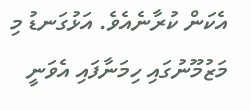އެކަން ކުރާނެއެވެ. އަޅުގަނޑު މި މަޒުމޫނުގައި ހިމަނާފައި އެވަނީ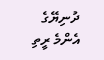ދުނިޔޭގެ އެންމެ ރީތި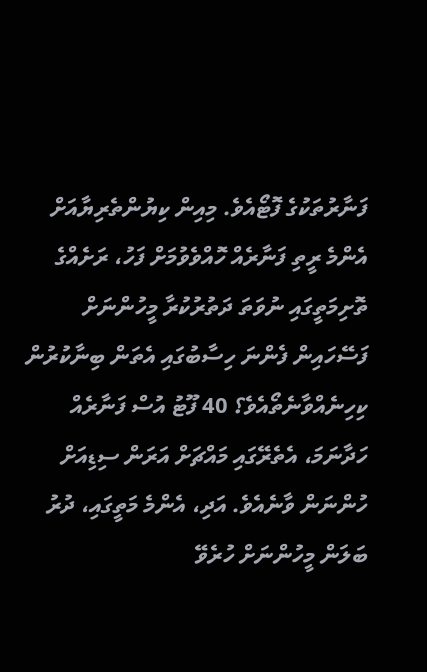ފަނާރުތަކުގެ ފޮޓޯއެވެ. މިއިން ކިޔުންތެރިޔާއަށް އެންމެ ރީތި ފަނާރެއް ހޮއްވެވުމަށް ފަހު، ރަށެއްގެ ތޮށިމަތީގައި ނުވަތަ ދަތުރުކުރާ މީހުންނަށް ފަސޭހައިން ފެންނަ ހިސާބުގައި އެތަން ބިނާކުރުން ކިހިނެއްވާނެތޯއެވެ؟ 40 ފޫޓު އުސް ފަނާރެއް ހަދާނަމަ، އެތެރޭގައި މައްޗަށް އަރަން ސިޑިއަށް ހުންނަން ވާނެއެވެ. އަދި، އެންމެ މަތީގައި، ދުރު ބަލަން މީހުންނަށް ހުރެވޭ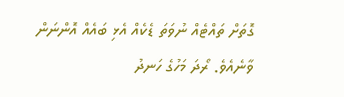ގޮތަށް ތައްޓެއް ނުވަތަ ޑެކެއް އެޅި ބައެއް އޮންނަން ވާނެއެވެ. ރޯދަ މަހުގެ ހަނދު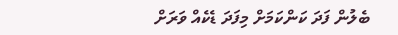ބެލުން ފަދަ ކަންކަމަށް މިފަދަ ޑެކެއް ވަރަށް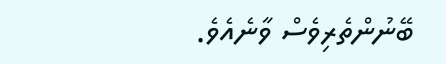ބޭނުންތެރިވެސް ވާނެއެވެ.